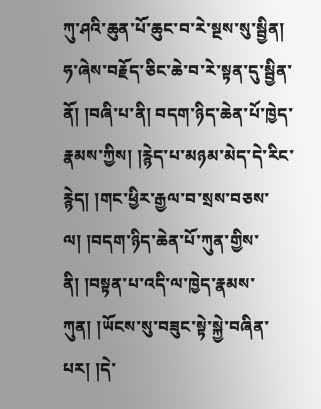ཀུ་ཤའི་ཆུན་པོ་ཆུང་བ་རེ་སྔས་སུ་སྦྱིན། ཧ་ཞེས་བརྗོད་ཅིང་ཆེ་བ་རེ་སྟན་དུ་སྦྱིན་ནོ། །བཞི་པ་ནི། བདག་ཉིད་ཆེན་པོ་ཁྱེད་རྣམས་ཀྱིས། །རྙེད་པ་མཉམ་མེད་དེ་རིང་རྙེད། །གང་ཕྱིར་རྒྱལ་བ་སྲས་བཅས་ལ། །བདག་ཉིད་ཆེན་པོ་ཀུན་གྱིས་ནི། །བསྟན་པ་འདི་ལ་ཁྱེད་རྣམས་ཀུན། །ཡོངས་སུ་བཟུང་སྟེ་སྐྱེ་བཞིན་པར། །དེ་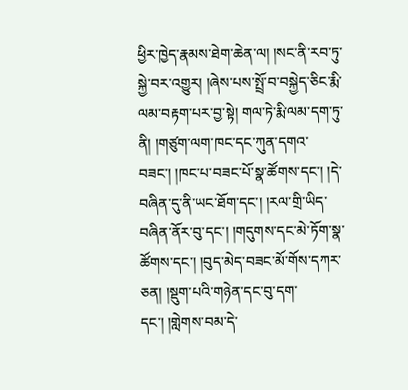ཕྱིར་ཁྱེད་རྣམས་ཐེག་ཆེན་ལ། །སང་ནི་རབ་ཏུ་སྐྱེ་བར་འགྱུར། །ཞེས་པས་སྤྲོ་བ་བསྐྱེད་ཅིང་རྨི་ལམ་བརྟག་པར་བྱ་སྟེ། གལ་ཏེ་རྨི་ལམ་དག་ཏུ་ནི། །གཙུག་ལག་ཁང་དང་ཀུན་དགའ་བཟང་། །ཁང་པ་བཟང་པོ་སྣ་ཚོགས་དང་། །དེ་བཞིན་དུ་ནི་ཡང་ཐོག་དང་། །རལ་གྲི་ཡིད་བཞིན་ནོར་བུ་དང་། །གདུགས་དང་མེ་ཏོག་སྣ་ཚོགས་དང་། །བུད་མེད་བཟང་མོ་གོས་དཀར་ཅན། །སྡུག་པའི་གཉེན་དང་བུ་དག་དང་། །གླེགས་བམ་དེ་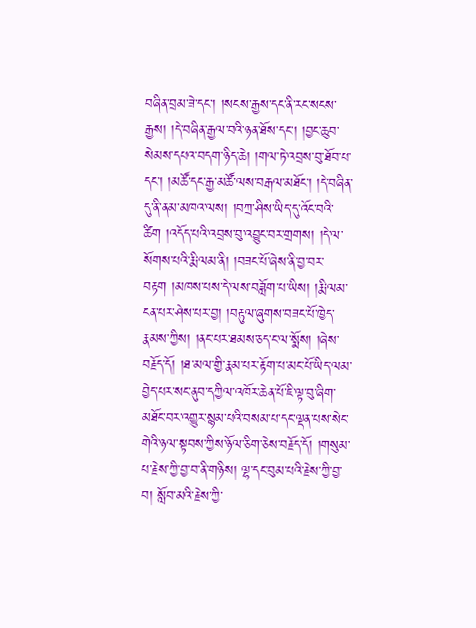བཞིན་བྲམ་ཟེ་དང་། །སངས་རྒྱས་དང་ནི་རང་སངས་རྒྱས། །དེ་བཞིན་རྒྱལ་བའི་ཉན་ཐོས་དང་། །བྱང་ཆུབ་སེམས་དཔའ་བདག་ཉིད་ཆེ། །གལ་ཏེ་འབྲས་བུ་ཐོབ་པ་དང་། །མཚོ་དང་རྒྱ་མཚོ་ལས་བརྒལ་མཐོང་། །དེ་བཞིན་དུ་ནི་ནམ་མཁའ་ལས། །བཀྲ་ཤིས་ཡིད་དུ་འོང་བའི་ཚིག །འདོད་པའི་འབྲས་བུ་འབྱུང་བར་གྲགས། །དེ་ལ་སོགས་པའི་རྨི་ལམ་ནི། །བཟང་པོ་ཞེས་ནི་བྱ་བར་བརྟག །མཁས་པས་དེ་ལས་བཟློག་པ་ཡིས། །རྨི་ལམ་ངན་པར་ཤེས་པར་བྱ། །བརྟུལ་ཞུགས་བཟང་པོ་ཁྱེད་རྣམས་ཀྱིས། །ནང་པར་ཐམས་ཅད་ང་ལ་སྨོས། །ཞེས་བརྗོད་དོ། །ཐ་མལ་གྱི་རྣམ་པར་རྟོག་པ་མང་པོ་ཡིད་ལམ་བྱེད་པར་སང་ནུབ་དཀྱིལ་འཁོར་ཆེན་པོ་ཇི་ལྟ་བུ་ཞིག་མཐོང་བར་འགྱུར་སྙམ་པའི་བསམ་པ་དང་ལྡན་པས་སེང་གེའི་ཉལ་སྟབས་ཀྱིས་ཉོལ་ཅིག་ཅེས་བརྗོད་དོ། །གསུམ་པ་རྗེས་ཀྱི་བྱ་བ་ནི་གཉིས། ལྷ་དང་བུམ་པའི་རྗེས་ཀྱི་བྱ་བ། སློབ་མའི་རྗེས་ཀྱི་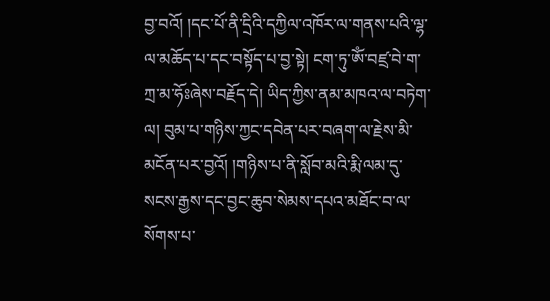བྱ་བའོ། །དང་པོ་ནི་དྲིའི་དཀྱིལ་འཁོར་ལ་གནས་པའི་ལྷ་ལ་མཆོད་པ་དང་བསྟོད་པ་བྱ་སྟེ། ངག་ཏུ་ཨོཾ་བཛྲ་བེ་ག་ཀྲ་མ་ཧོཿཞེས་བརྗོད་དེ། ཡིད་ཀྱིས་ནམ་མཁའ་ལ་བཏེག་ལ། བུམ་པ་གཉིས་ཀྱང་དབེན་པར་བཞག་ལ་རྗེས་མི་མངོན་པར་བྱའོ། །གཉིས་པ་ནི་སློབ་མའི་རྨི་ལམ་དུ་སངས་རྒྱས་དང་བྱང་ཆུབ་སེམས་དཔའ་མཐོང་བ་ལ་སོགས་པ་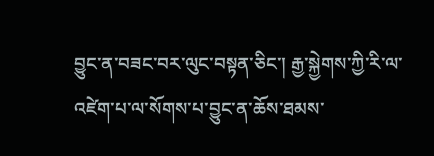བྱུང་ན་བཟང་བར་ལུང་བསྟན་ཅིང་། རྒྱ་སྐྱེགས་ཀྱི་རི་ལ་འཛེག་པ་ལ་སོགས་པ་བྱུང་ན་ཆོས་ཐམས་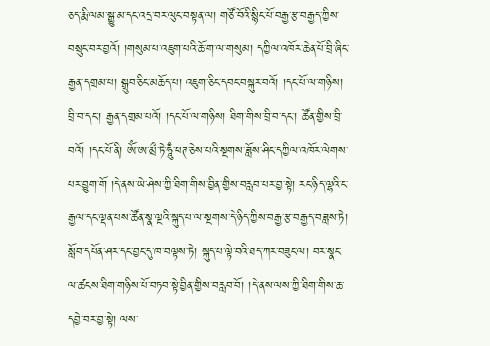ཅད་རྨི་ལམ་སྒྱུ་མ་དང་འདྲ་བར་ལུང་བསྟན་ལ། གཙོ་བོའི་སྙིང་པོ་བརྒྱ་རྩ་བརྒྱད་ཀྱིས་བསྲུང་བར་བྱའོ། །གསུམ་པ་འཇུག་པའི་ཆོ་ག་ལ་གསུམ། དཀྱིལ་འཁོར་ཆེན་པོ་བྲི་ཞིང་རྒྱན་དགྲམ་པ། སྒྲུབ་ཅིང་མཆོད་པ། འཇུག་ཅིང་དབང་བསྐུར་བའོ། །དང་པོ་ལ་གཉིས། བྲི་བ་དང་། རྒྱན་དགྲམ་པའོ། །དང་པོ་ལ་གཉིས། ཐིག་གིས་བྲི་བ་དང་། ཚོན་གྱིས་བྲི་བའོ། །དང་པོ་ནི། ཨོཾ་ཨ་མྲྀ་ཏེ་ཧཱུྃ་ཕཊ་ཅེས་པའི་སྔགས་ཟློས་ཤིང་དཀྱིལ་འཁོར་ལེགས་པར་བྱུག་གོ །དེ་ནས་ཡེ་ཤེས་ཀྱི་ཐིག་གིས་བྱིན་གྱིས་བརླབ་པར་བྱ་སྟེ། རང་ཉིད་ལྷའི་ང་རྒྱལ་དང་ལྡན་པས་ཚོན་སྣ་ལྔའི་སྐུད་པ་ལ་སྔགས་དེ་ཉིད་ཀྱིས་བརྒྱ་རྩ་བརྒྱད་བཟླས་ཏེ། སློབ་དཔོན་ཤར་དང་བྱང་དུ་ཁ་བལྟས་ཏེ། སྐུད་པ་ལྟེ་བའི་ཐད་ཀར་བཟུང་ལ། བར་སྣང་ལ་ཚངས་ཐིག་གཉིས་པོ་བཏབ་སྟེ་བྱིན་གྱིས་བརླབ་བོ། །དེ་ནས་ལས་ཀྱི་ཐིག་གིས་ཆ་དབྱེ་བར་བྱ་སྟེ། ལས་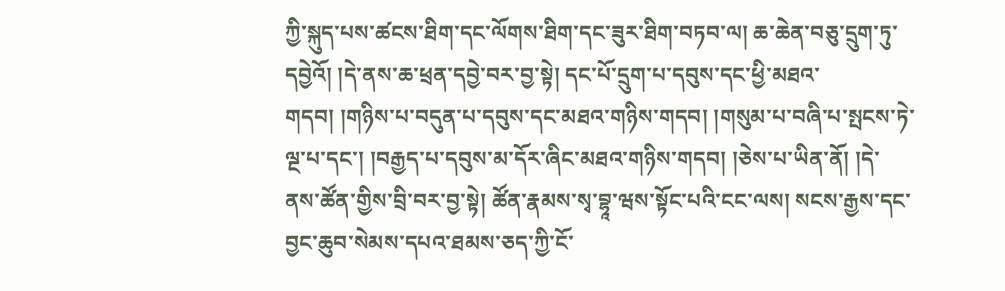ཀྱི་སྐུད་པས་ཚངས་ཐིག་དང་ལོགས་ཐིག་དང་ཟུར་ཐིག་བཏབ་ལ། ཆ་ཆེན་བཅུ་དྲུག་ཏུ་དབྱེའོ། །དེ་ནས་ཆ་ཕྲན་དབྱེ་བར་བྱ་སྟེ། དང་པོ་དྲུག་པ་དབུས་དང་ཕྱི་མཐའ་གདབ། །གཉིས་པ་བདུན་པ་དབུས་དང་མཐའ་གཉིས་གདབ། །གསུམ་པ་བཞི་པ་སྤངས་ཏེ་ལྔ་པ་དང་། །བརྒྱད་པ་དབུས་མ་དོར་ཞིང་མཐའ་གཉིས་གདབ། །ཅེས་པ་ཡིན་ནོ། །དེ་ནས་ཚོན་གྱིས་བྲི་བར་བྱ་སྟེ། ཚོན་རྣམས་སྭ་བྷཱ་ཝས་སྟོང་པའི་ངང་ལས། སངས་རྒྱས་དང་བྱང་ཆུབ་སེམས་དཔའ་ཐམས་ཅད་ཀྱི་ངོ་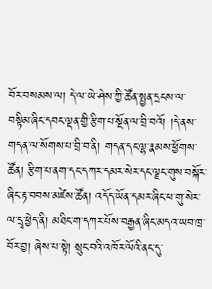བོར་བསམས་ལ། དེ་ལ་ཡེ་ཤེས་ཀྱི་ཚོན་སྤྱན་དྲངས་ལ་བསྟིམ་ཞིང་དབང་ལྡན་གྱི་རྩིག་པ་སྔོན་ལ་བྲི་བའོ། །དེ་ནས་གདན་ལ་སོགས་པ་བྲི་བ་ནི། གདན་དང་ལྷ་རྣམས་ཕྱོགས་ཚོན། རྩིག་པ་ནག་དང་དཀར་དམར་སེར་དང་ལྗང་གུས་བསྐོར་ཞིང་རྟ་བབས་མཛེས་ཚོན། འདོད་ཡོན་དམར་ཞིང་ཕ་གུ་སེར་ལ་དྲྭ་ཕྱེད་ནི། མཐིང་ག་དཀར་པོས་བརྒྱན་ཞིང་མདའ་ཡབ་ཁྲ་བོར་བྱ། ཞེས་པ་སྟེ། སྲུང་བའི་འཁོར་ལོའི་ནང་དུ་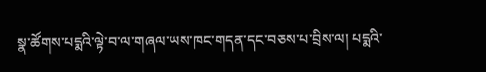སྣ་ཚོགས་པདྨའི་ལྟེ་བ་ལ་གཞལ་ཡས་ཁང་གདན་དང་བཅས་པ་བྲིས་ལ། པདྨའི་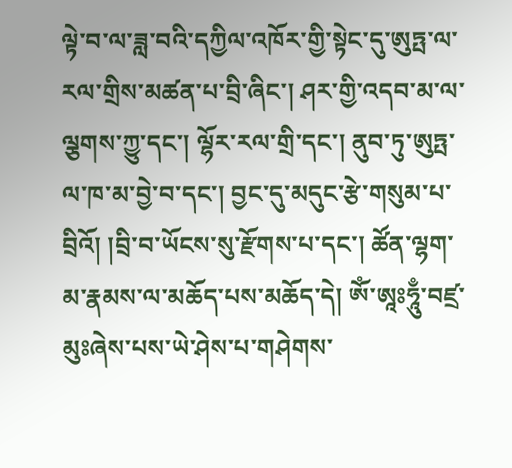ལྟེ་བ་ལ་ཟླ་བའི་དཀྱིལ་འཁོར་གྱི་སྟེང་དུ་ཨུཏྤ་ལ་རལ་གྲིས་མཚན་པ་བྲི་ཞིང་། ཤར་གྱི་འདབ་མ་ལ་ལྕགས་ཀྱུ་དང་། ལྷོར་རལ་གྲི་དང་། ནུབ་ཏུ་ཨུཏྤ་ལ་ཁ་མ་བྱེ་བ་དང་། བྱང་དུ་མདུང་རྩེ་གསུམ་པ་བྲིའོ། །བྲི་བ་ཡོངས་སུ་རྫོགས་པ་དང་། ཚོན་ལྷག་མ་རྣམས་ལ་མཆོད་པས་མཆོད་དེ། ཨོཾ་ཨཱཿཧཱུྃ་བཛྲ་མུཿཞེས་པས་ཡེ་ཤེས་པ་གཤེགས་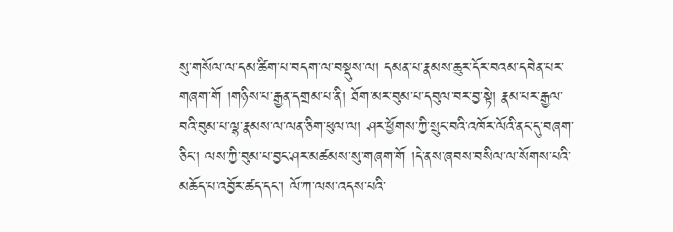སུ་གསོལ་ལ་དམ་ཚིག་པ་བདག་ལ་བསྡུས་ལ། དམན་པ་རྣམས་ཆུར་དོར་བའམ་དབེན་པར་གཞག་གོ །གཉིས་པ་རྒྱན་དགྲམ་པ་ནི། ཐོག་མར་བུམ་པ་དབུལ་བར་བྱ་སྟེ། རྣམ་པར་རྒྱལ་བའི་བུམ་པ་ལྷ་རྣམས་ལ་ལན་ཅིག་ཕུལ་ལ། ཤར་ཕྱོགས་ཀྱི་སྲུང་བའི་འཁོར་ལོའི་ནང་དུ་བཞག་ཅིང་། ལས་ཀྱི་བུམ་པ་བྱང་ཤར་མཚམས་སུ་གཞག་གོ །དེ་ནས་ཞབས་བསིལ་ལ་སོགས་པའི་མཆོད་པ་འབྱོར་ཚད་དང་། ལོ་ཀ་ལས་འདས་པའི་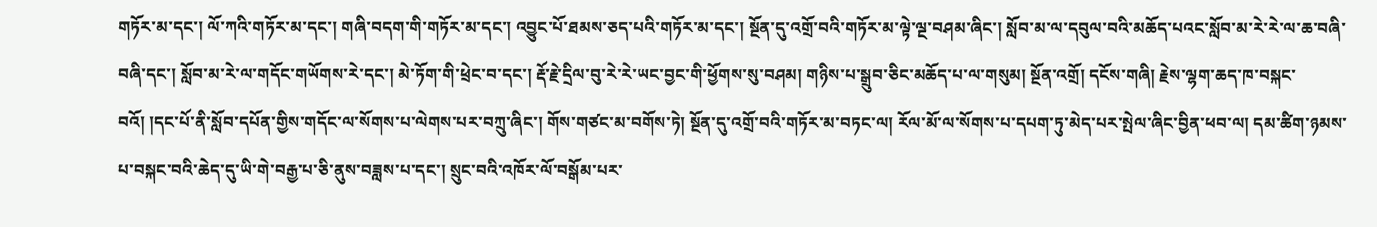གཏོར་མ་དང་། ལོ་ཀའི་གཏོར་མ་དང་། གཞི་བདག་གི་གཏོར་མ་དང་། འབྱུང་པོ་ཐམས་ཅད་པའི་གཏོར་མ་དང་། སྔོན་དུ་འགྲོ་བའི་གཏོར་མ་ལྟེ་ལྔ་བཤམ་ཞིང་། སློབ་མ་ལ་དབུལ་བའི་མཆོད་པའང་སློབ་མ་རེ་རེ་ལ་ཆ་བཞི་བཞི་དང་། སློབ་མ་རེ་ལ་གདོང་གཡོགས་རེ་དང་། མེ་ཏོག་གི་ཕྲེང་བ་དང་། རྡོ་རྗེ་དྲིལ་བུ་རེ་རེ་ཡང་བྱང་གི་ཕྱོགས་སུ་བཤམ། གཉིས་པ་སྒྲུབ་ཅིང་མཆོད་པ་ལ་གསུམ། སྔོན་འགྲོ། དངོས་གཞི། རྗེས་ལྷག་ཆད་ཁ་བསྐང་བའོ། །དང་པོ་ནི་སློབ་དཔོན་གྱིས་གདོང་ལ་སོགས་པ་ལེགས་པར་བཀྲུ་ཞིང་། གོས་གཙང་མ་བགོས་ཏེ། སྔོན་དུ་འགྲོ་བའི་གཏོར་མ་བཏང་ལ། རོལ་མོ་ལ་སོགས་པ་དཔག་ཏུ་མེད་པར་སྤེལ་ཞིང་བྱིན་ཕབ་ལ། དམ་ཚིག་ཉམས་པ་བསྐང་བའི་ཆེད་དུ་ཡི་གེ་བརྒྱ་པ་ཅི་ནུས་བཟླས་པ་དང་། སྲུང་བའི་འཁོར་ལོ་བསྒོམ་པར་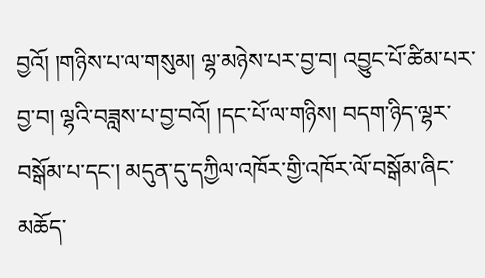བྱའོ། །གཉིས་པ་ལ་གསུམ། ལྷ་མཉེས་པར་བྱ་བ། འབྱུང་པོ་ཚིམ་པར་བྱ་བ། ལྷའི་བཟླས་པ་བྱ་བའོ། །དང་པོ་ལ་གཉིས། བདག་ཉིད་ལྷར་བསྒོམ་པ་དང་། མདུན་དུ་དཀྱིལ་འཁོར་གྱི་འཁོར་ལོ་བསྒོམ་ཞིང་མཆོད་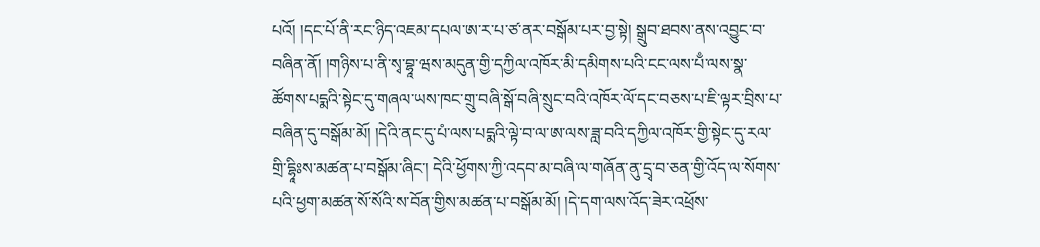པའོ། །དང་པོ་ནི་རང་ཉིད་འཇམ་དཔལ་ཨ་ར་པ་ཙ་ནར་བསྒོམ་པར་བྱ་སྟེ། སྒྲུབ་ཐབས་ནས་འབྱུང་བ་བཞིན་ནོ། །གཉིས་པ་ནི་སྭ་བྷཱ་ཝས་མདུན་གྱི་དཀྱིལ་འཁོར་མི་དམིགས་པའི་ངང་ལས་པྃ་ལས་སྣ་ཚོགས་པདྨའི་སྟེང་དུ་གཞལ་ཡས་ཁང་གྲུ་བཞི་སྒོ་བཞི་སྲུང་བའི་འཁོར་ལོ་དང་བཅས་པ་ཇི་ལྟར་བྲིས་པ་བཞིན་དུ་བསྒོམ་མོ། །དེའི་ནང་དུ་པཾ་ལས་པདྨའི་ལྟེ་བ་ལ་ཨ་ལས་ཟླ་བའི་དཀྱིལ་འཁོར་གྱི་སྟེང་དུ་རལ་གྲི་དྷཱིཿས་མཚན་པ་བསྒོམ་ཞིང་། དེའི་ཕྱོགས་ཀྱི་འདབ་མ་བཞི་ལ་གཞོན་ནུ་དྲྭ་བ་ཅན་གྱི་འོད་ལ་སོགས་པའི་ཕྱག་མཚན་སོ་སོའི་ས་བོན་གྱིས་མཚན་པ་བསྒོམ་མོ། །དེ་དག་ལས་འོད་ཟེར་འཕྲོས་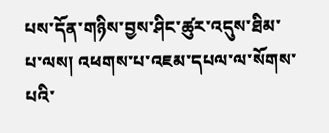པས་དོན་གཉིས་བྱས་ཤིང་ཚུར་འདུས་ཐིམ་པ་ལས། འཕགས་པ་འཇམ་དཔལ་ལ་སོགས་པའི་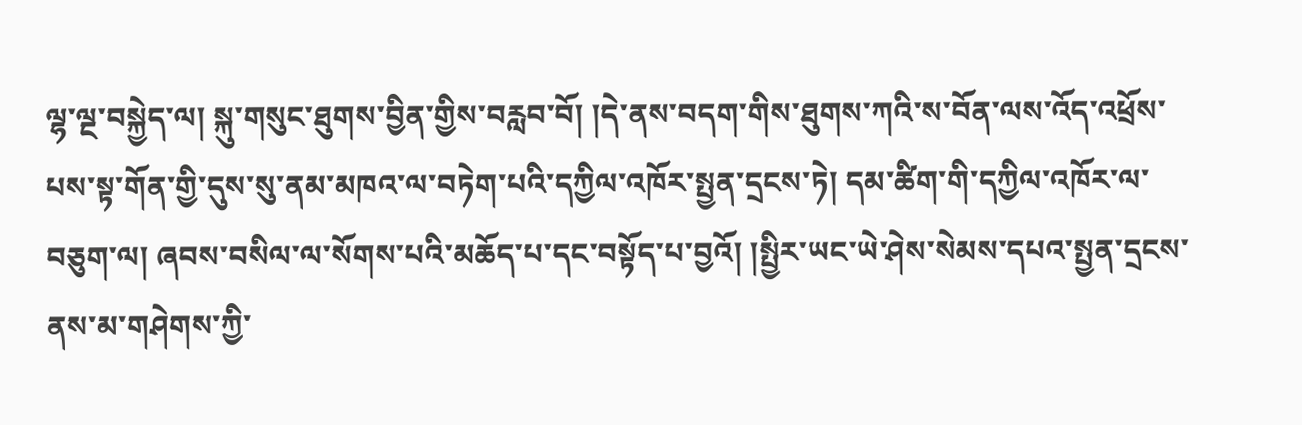ལྷ་ལྔ་བསྐྱེད་ལ། སྐུ་གསུང་ཐུགས་བྱིན་གྱིས་བརླབ་བོ། །དེ་ནས་བདག་གིས་ཐུགས་ཀའི་ས་བོན་ལས་འོད་འཕྲོས་པས་སྟ་གོན་གྱི་དུས་སུ་ནམ་མཁའ་ལ་བཏེག་པའི་དཀྱིལ་འཁོར་སྤྱན་དྲངས་ཏེ། དམ་ཚིག་གི་དཀྱིལ་འཁོར་ལ་བཅུག་ལ། ཞབས་བསིལ་ལ་སོགས་པའི་མཆོད་པ་དང་བསྟོད་པ་བྱའོ། །སྤྱིར་ཡང་ཡེ་ཤེས་སེམས་དཔའ་སྤྱན་དྲངས་ནས་མ་གཤེགས་ཀྱི་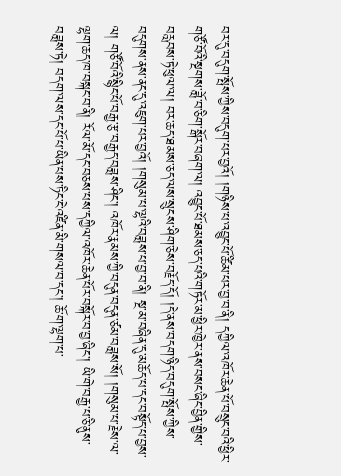བར་དུ་བདུག་སྤོས་ཀྱིས་བདུག་པར་བྱའོ། །གཉིས་པ་འབྱུང་པོ་ཚིམ་པར་བྱ་བ་ནི། དཀྱིལ་འཁོར་ཆེན་པོ་བསྲུང་བའི་ཕྱིར་གཙོ་བོའི་སྔགས་ཟློ་བ་ཅིག་སྒོར་བཞག་ལ། འབྱུང་པོ་ཐམས་ཅད་པའི་གཏོར་མ་ཕྱིར་ཁྱེར་ནས་བསང་ཞིང་བྱིན་གྱིས་བརླབས་ཏེ་ཕུལ་ལ། བར་ཆད་ཐམས་ཅད་ལས་སྲུངས་ཤིག་ཅེས་བརྗོད་དོ། །དེ་ནས་བདག་ཉིད་བདུག་སྤོས་ཀྱིས་བདུགས་ནས་ནང་དུ་འཇུག་པར་བྱའོ། །གསུམ་པ་ལྷའི་བཟླས་པ་བྱ་བ་ནི། སྔ་མ་བཞིན་དུ་མཆོད་པ་དང་བསྟོད་པ་བྱས་ལ། གཙོ་བོའི་སྙིང་པོ་བརྒྱ་རྩ་བརྒྱད་བཟླས་ཤིང་། འཁོར་རྣམས་ཀྱི་བདུན་བདུན་ཙམ་བཟླས་སོ། །གསུམ་པ་རྗེས་ལ་ལྷག་ཆད་ཁ་བསྐང་བ་ནི། རོལ་མོ་དང་བཅས་པས་དཀྱིལ་འཁོར་ཆེན་པོར་བསྐོར་བ་བྱ་ཞིང་། ཡི་གེ་བརྒྱ་པ་ཅི་ནུས་བཟླས་ཏེ། བདག་ལས་དང་པོ་པ་ཡིན་པས་ཏིང་ངེ་འཛིན་མི་གསལ་བ་དང་། ཆོ་ག་ལྷག་པ་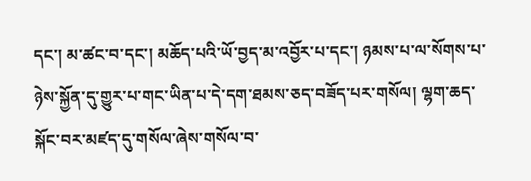དང་། མ་ཚང་བ་དང་། མཆོད་པའི་ཡོ་བྱད་མ་འབྱོར་པ་དང་། ཉམས་པ་ལ་སོགས་པ་ཉེས་སྐྱོན་དུ་གྱུར་པ་གང་ཡིན་པ་དེ་དག་ཐམས་ཅད་བཟོད་པར་གསོལ། ལྷག་ཆད་སྐོང་བར་མཛད་དུ་གསོལ་ཞེས་གསོལ་བ་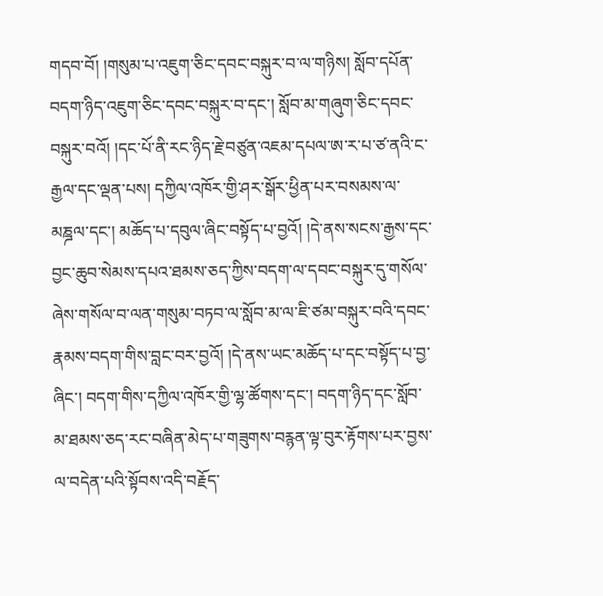གདབ་བོ། །གསུམ་པ་འཇུག་ཅིང་དབང་བསྐུར་བ་ལ་གཉིས། སློབ་དཔོན་བདག་ཉིད་འཇུག་ཅིང་དབང་བསྐུར་བ་དང་། སློབ་མ་གཞུག་ཅིང་དབང་བསྐུར་བའོ། །དང་པོ་ནི་རང་ཉིད་རྗེ་བཙུན་འཇམ་དཔལ་ཨ་ར་པ་ཙ་ནའི་ང་རྒྱལ་དང་ལྡན་པས། དཀྱིལ་འཁོར་གྱི་ཤར་སྒོར་ཕྱིན་པར་བསམས་ལ་མཎྜལ་དང་། མཆོད་པ་དབུལ་ཞིང་བསྟོད་པ་བྱའོ། །དེ་ནས་སངས་རྒྱས་དང་བྱང་ཆུབ་སེམས་དཔའ་ཐམས་ཅད་ཀྱིས་བདག་ལ་དབང་བསྐུར་དུ་གསོལ་ཞེས་གསོལ་བ་ལན་གསུམ་བཏབ་ལ་སློབ་མ་ལ་ཇི་ཙམ་བསྐུར་བའི་དབང་རྣམས་བདག་གིས་བླང་བར་བྱའོ། །དེ་ནས་ཡང་མཆོད་པ་དང་བསྟོད་པ་བྱ་ཞིང་། བདག་གིས་དཀྱིལ་འཁོར་གྱི་ལྷ་ཚོགས་དང་། བདག་ཉིད་དང་སློབ་མ་ཐམས་ཅད་རང་བཞིན་མེད་པ་གཟུགས་བརྙན་ལྟ་བུར་རྟོགས་པར་བྱས་ལ་བདེན་པའི་སྟོབས་འདི་བརྗོད་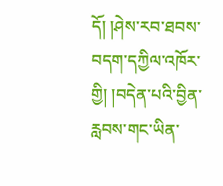དོ། །ཤེས་རབ་ཐབས་བདག་དཀྱིལ་འཁོར་གྱི། །བདེན་པའི་བྱིན་རླབས་གང་ཡིན་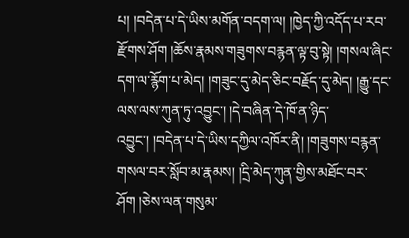པ། །བདེན་པ་དེ་ཡིས་མགོན་བདག་ལ། །ཁྱེད་ཀྱི་འདོད་པ་རབ་རྫོགས་ཤོག །ཆོས་རྣམས་གཟུགས་བརྙན་ལྟ་བུ་སྟེ། །གསལ་ཞིང་དག་ལ་རྙོག་པ་མེད། །གཟུང་དུ་མེད་ཅིང་བརྗོད་དུ་མེད། །རྒྱུ་དང་ལས་ལས་ཀུན་ཏུ་འབྱུང་། །དེ་བཞིན་དེ་ཁོ་ན་ཉིད་འབྱུང་། །བདེན་པ་དེ་ཡིས་དཀྱིལ་འཁོར་ནི། །གཟུགས་བརྙན་གསལ་བར་སློབ་མ་རྣམས། །དྲི་མེད་ཀུན་གྱིས་མཐོང་བར་ཤོག །ཅེས་ལན་གསུམ་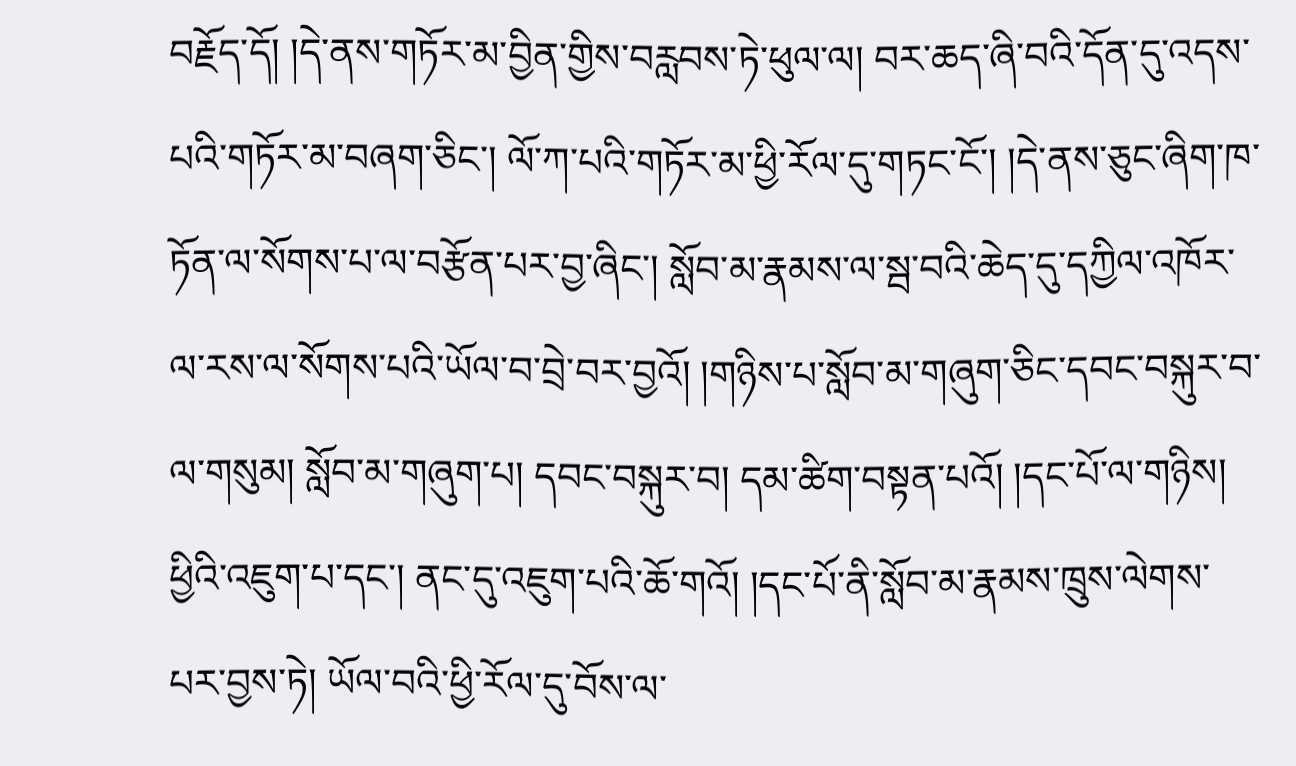བརྗོད་དོ། །དེ་ནས་གཏོར་མ་བྱིན་གྱིས་བརླབས་ཏེ་ཕུལ་ལ། བར་ཆད་ཞི་བའི་དོན་དུ་འདས་པའི་གཏོར་མ་བཞག་ཅིང་། ལོ་ཀ་པའི་གཏོར་མ་ཕྱི་རོལ་དུ་གཏང་ངོ་། །དེ་ནས་ཅུང་ཞིག་ཁ་ཏོན་ལ་སོགས་པ་ལ་བརྩོན་པར་བྱ་ཞིང་། སློབ་མ་རྣམས་ལ་སྦ་བའི་ཆེད་དུ་དཀྱིལ་འཁོར་ལ་རས་ལ་སོགས་པའི་ཡོལ་བ་བྲེ་བར་བྱའོ། །གཉིས་པ་སློབ་མ་གཞུག་ཅིང་དབང་བསྐུར་བ་ལ་གསུམ། སློབ་མ་གཞུག་པ། དབང་བསྐུར་བ། དམ་ཚིག་བསྟན་པའོ། །དང་པོ་ལ་གཉིས། ཕྱིའི་འཇུག་པ་དང་། ནང་དུ་འཇུག་པའི་ཆོ་གའོ། །དང་པོ་ནི་སློབ་མ་རྣམས་ཁྲུས་ལེགས་པར་བྱས་ཏེ། ཡོལ་བའི་ཕྱི་རོལ་དུ་བོས་ལ་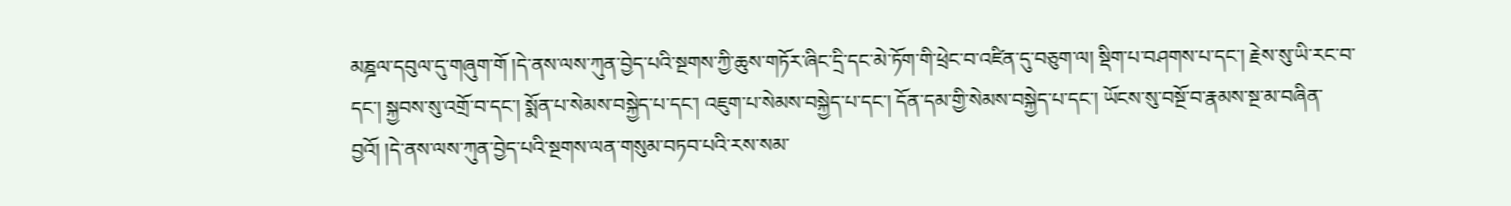མཎྜལ་དབུལ་དུ་གཞུག་གོ །དེ་ནས་ལས་ཀུན་བྱེད་པའི་སྔགས་ཀྱི་ཆུས་གཏོར་ཞིང་དྲི་དང་མེ་ཏོག་གི་ཕྲེང་བ་འཛིན་དུ་བཅུག་ལ། སྡིག་པ་བཤགས་པ་དང་། རྗེས་སུ་ཡི་རང་བ་དང་། སྐྱབས་སུ་འགྲོ་བ་དང་། སྨོན་པ་སེམས་བསྐྱེད་པ་དང་། འཇུག་པ་སེམས་བསྐྱེད་པ་དང་། དོན་དམ་གྱི་སེམས་བསྐྱེད་པ་དང་། ཡོངས་སུ་བསྔོ་བ་རྣམས་སྔ་མ་བཞིན་བྱའོ། །དེ་ནས་ལས་ཀུན་བྱེད་པའི་སྔགས་ལན་གསུམ་བཏབ་པའི་རས་སམ་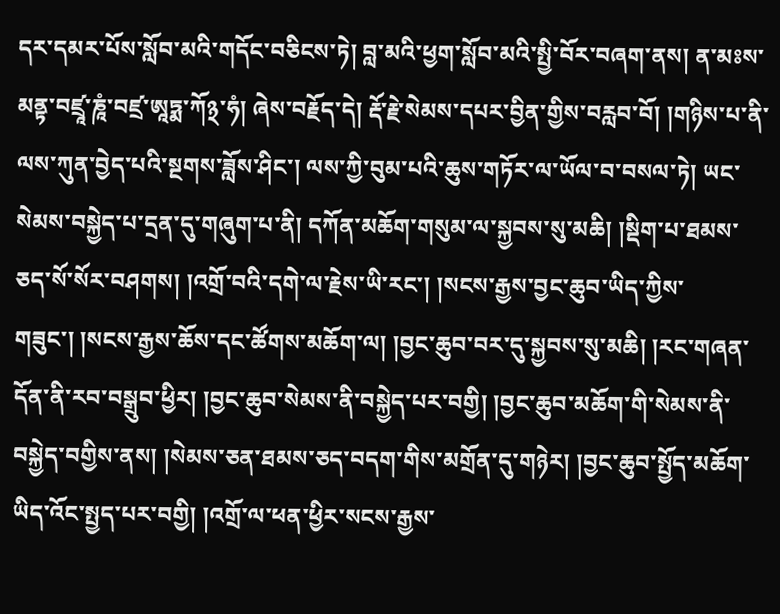དར་དམར་པོས་སློབ་མའི་གདོང་བཅིངས་ཏེ། བླ་མའི་ཕྱག་སློབ་མའི་སྤྱི་བོར་བཞག་ནས། ན་མཿས་མནྟ་བཛྲཱ་ཎཱཾ་བཛྲ་ཨཱཏྨ་ཀོ྅་ཧཾ། ཞེས་བརྗོད་དེ། རྡོ་རྗེ་སེམས་དཔར་བྱིན་གྱིས་བརླབ་བོ། །གཉིས་པ་ནི་ལས་ཀུན་བྱེད་པའི་སྔགས་ཟློས་ཤིང་། ལས་ཀྱི་བུམ་པའི་ཆུས་གཏོར་ལ་ཡོལ་བ་བསལ་ཏེ། ཡང་སེམས་བསྐྱེད་པ་དྲན་དུ་གཞུག་པ་ནི། དཀོན་མཆོག་གསུམ་ལ་སྐྱབས་སུ་མཆི། །སྡིག་པ་ཐམས་ཅད་སོ་སོར་བཤགས། །འགྲོ་བའི་དགེ་ལ་རྗེས་ཡི་རང་། །སངས་རྒྱས་བྱང་ཆུབ་ཡིད་ཀྱིས་གཟུང་། །སངས་རྒྱས་ཆོས་དང་ཚོགས་མཆོག་ལ། །བྱང་ཆུབ་བར་དུ་སྐྱབས་སུ་མཆི། །རང་གཞན་དོན་ནི་རབ་བསྒྲུབ་ཕྱིར། །བྱང་ཆུབ་སེམས་ནི་བསྐྱེད་པར་བགྱི། །བྱང་ཆུབ་མཆོག་གི་སེམས་ནི་བསྐྱེད་བགྱིས་ནས། །སེམས་ཅན་ཐམས་ཅད་བདག་གིས་མགྲོན་དུ་གཉེར། །བྱང་ཆུབ་སྤྱོད་མཆོག་ཡིད་འོང་སྤྱད་པར་བགྱི། །འགྲོ་ལ་ཕན་ཕྱིར་སངས་རྒྱས་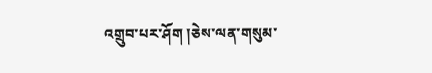འགྲུབ་པར་ཤོག །ཅེས་ལན་གསུམ་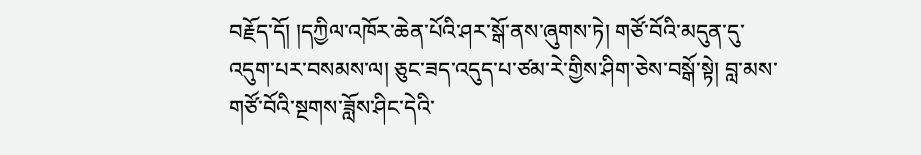བརྗོད་དོ། །དཀྱིལ་འཁོར་ཆེན་པོའི་ཤར་སྒོ་ནས་ཞུགས་ཏེ། གཙོ་བོའི་མདུན་དུ་འདུག་པར་བསམས་ལ། ཅུང་ཟད་འདུད་པ་ཙམ་རེ་གྱིས་ཤིག་ཅེས་བསྒོ་སྟེ། བླ་མས་གཙོ་བོའི་སྔགས་ཟློས་ཤིང་དེའི་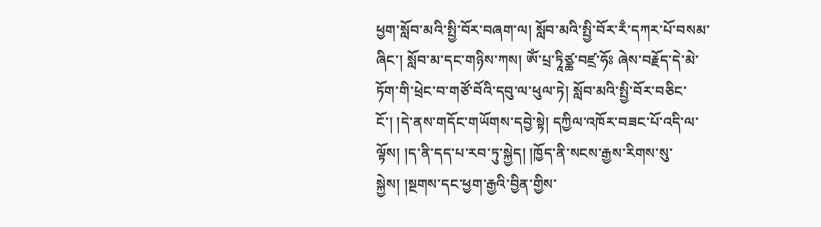ཕྱག་སློབ་མའི་སྤྱི་བོར་བཞག་ལ། སློབ་མའི་སྤྱི་བོར་རྃ་དཀར་པོ་བསམ་ཞིང་། སློབ་མ་དང་གཉིས་ཀས། ཨོཾ་པྲ་ཏཱིཙྪ་བཛྲ་ཧོཿ ཞེས་བརྗོད་དེ་མེ་ཏོག་གི་ཕྲེང་བ་གཙོ་བོའི་དབུ་ལ་ཕུལ་ཏེ། སློབ་མའི་སྤྱི་བོར་བཅིང་ངོ་། །དེ་ནས་གདོང་གཡོགས་དབྱེ་སྟེ། དཀྱིལ་འཁོར་བཟང་པོ་འདི་ལ་ལྟོས། །ད་ནི་དད་པ་རབ་ཏུ་སྐྱེད། །ཁྱོད་ནི་སངས་རྒྱས་རིགས་སུ་སྐྱེས། །སྔགས་དང་ཕྱག་རྒྱའི་བྱིན་གྱིས་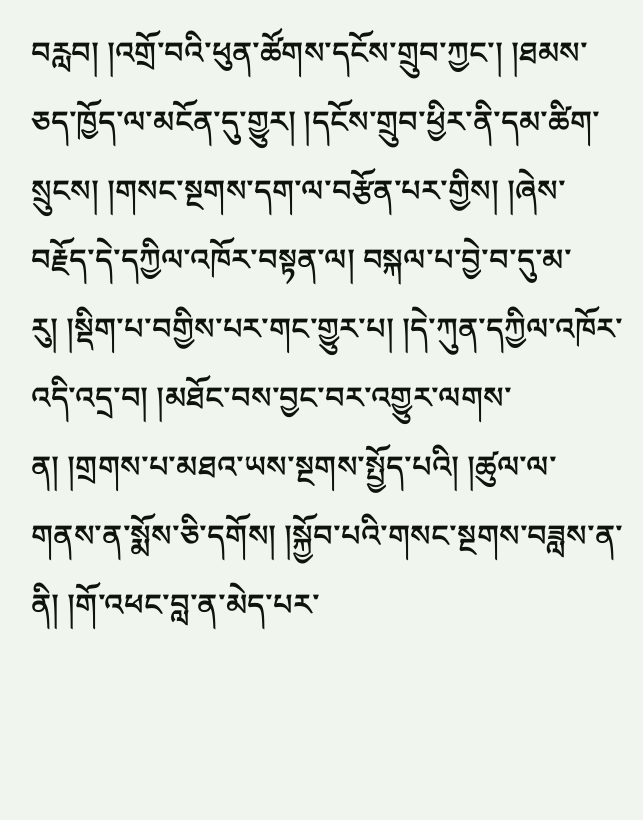བརླབ། །འགྲོ་བའི་ཕུན་ཚོགས་དངོས་གྲུབ་ཀྱང་། །ཐམས་ཅད་ཁྱོད་ལ་མངོན་དུ་གྱུར། །དངོས་གྲུབ་ཕྱིར་ནི་དམ་ཚིག་སྲུངས། །གསང་སྔགས་དག་ལ་བརྩོན་པར་གྱིས། །ཞེས་བརྗོད་དེ་དཀྱིལ་འཁོར་བསྟན་ལ། བསྐལ་པ་བྱེ་བ་དུ་མ་རུ། །སྡིག་པ་བགྱིས་པར་གང་གྱུར་པ། །དེ་ཀུན་དཀྱིལ་འཁོར་འདི་འདྲ་བ། །མཐོང་བས་བྱང་བར་འགྱུར་ལགས་ན། །གྲགས་པ་མཐའ་ཡས་སྔགས་སྤྱོད་པའི། །ཚུལ་ལ་གནས་ན་སྨོས་ཅི་དགོས། །སྐྱོབ་པའི་གསང་སྔགས་བཟླས་ན་ནི། །གོ་འཕང་བླ་ན་མེད་པར་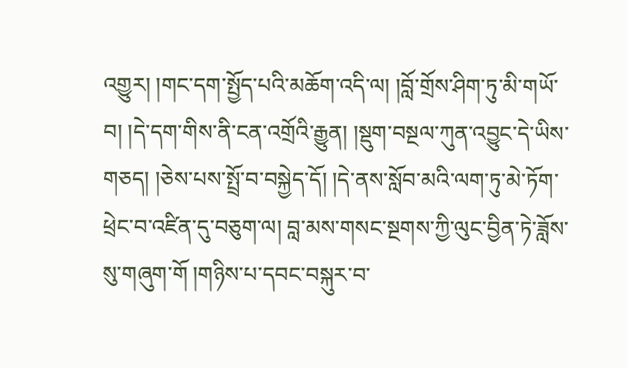འགྱུར། །གང་དག་སྤྱོད་པའི་མཆོག་འདི་ལ། །བློ་གྲོས་ཤིག་ཏུ་མི་གཡོ་བ། །དེ་དག་གིས་ནི་ངན་འགྲོའི་རྒྱུན། །སྡུག་བསྔལ་ཀུན་འབྱུང་དེ་ཡིས་གཅད། །ཅེས་པས་སྤྲོ་བ་བསྐྱེད་དོ། །དེ་ནས་སློབ་མའི་ལག་ཏུ་མེ་ཏོག་ཕྲེང་བ་འཛིན་དུ་བཅུག་ལ། བླ་མས་གསང་སྔགས་ཀྱི་ལུང་བྱིན་ཏེ་ཟློས་སུ་གཞུག་གོ །གཉིས་པ་དབང་བསྐུར་བ་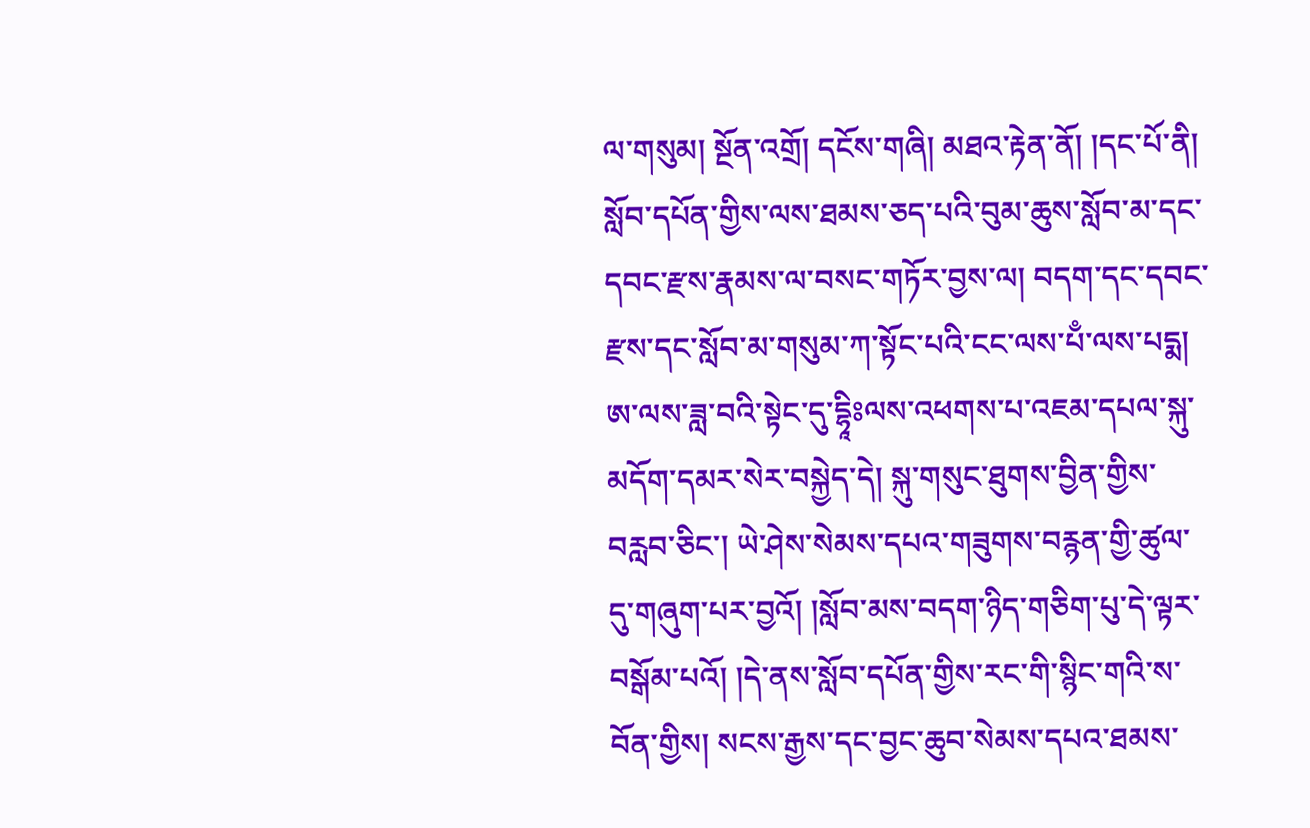ལ་གསུམ། སྔོན་འགྲོ། དངོས་གཞི། མཐའ་རྟེན་ནོ། །དང་པོ་ནི། སློབ་དཔོན་གྱིས་ལས་ཐམས་ཅད་པའི་བུམ་ཆུས་སློབ་མ་དང་དབང་རྫས་རྣམས་ལ་བསང་གཏོར་བྱས་ལ། བདག་དང་དབང་རྫས་དང་སློབ་མ་གསུམ་ཀ་སྟོང་པའི་ངང་ལས་པྃ་ལས་པདྨ། ཨ་ལས་ཟླ་བའི་སྟེང་དུ་དྷཱིཿལས་འཕགས་པ་འཇམ་དཔལ་སྐུ་མདོག་དམར་སེར་བསྐྱེད་དེ། སྐུ་གསུང་ཐུགས་བྱིན་གྱིས་བརླབ་ཅིང་། ཡེ་ཤེས་སེམས་དཔའ་གཟུགས་བརྙན་གྱི་ཚུལ་དུ་གཞུག་པར་བྱའོ། །སློབ་མས་བདག་ཉིད་གཅིག་པུ་དེ་ལྟར་བསྒོམ་པའོ། །དེ་ནས་སློབ་དཔོན་གྱིས་རང་གི་སྙིང་གའི་ས་བོན་གྱིས། སངས་རྒྱས་དང་བྱང་ཆུབ་སེམས་དཔའ་ཐམས་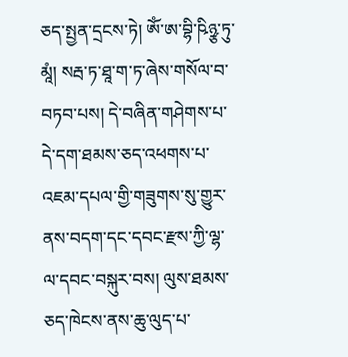ཅད་སྤྱན་དྲངས་ཏེ། ཨོཾ་ཨ་བྷི་ཥིཉྩ་ཏུ་མཱཾ། སརྦ་ཏ་ཐཱ་ག་ཏ་ཞེས་གསོལ་བ་བཏབ་པས། དེ་བཞིན་གཤེགས་པ་དེ་དག་ཐམས་ཅད་འཕགས་པ་འཇམ་དཔལ་གྱི་གཟུགས་སུ་གྱུར་ནས་བདག་དང་དབང་རྫས་ཀྱི་ལྷ་ལ་དབང་བསྐུར་བས། ལུས་ཐམས་ཅད་ཁེངས་ནས་ཆུ་ལུད་པ་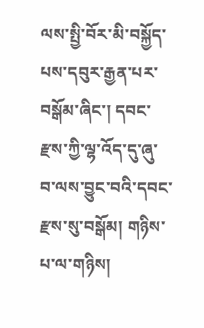ལས་སྤྱི་བོར་མི་བསྐྱོད་པས་དབུར་རྒྱན་པར་བསྒོམ་ཞིང་། དབང་རྫས་ཀྱི་ལྷ་འོད་དུ་ཞུ་བ་ལས་བྱུང་བའི་དབང་རྫས་སུ་བསྒོམ། གཉིས་པ་ལ་གཉིས།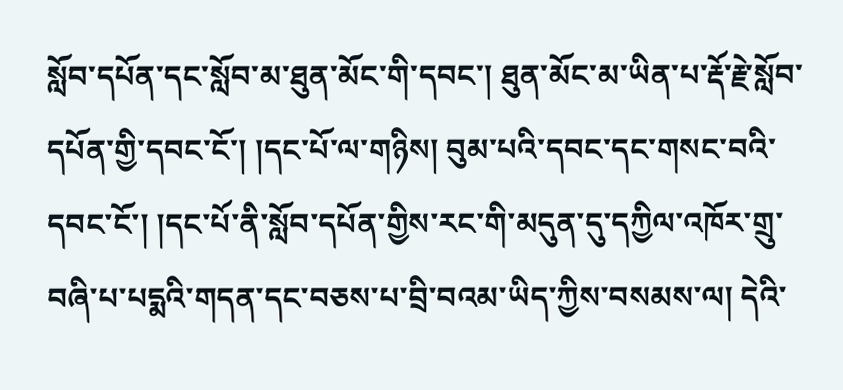སློབ་དཔོན་དང་སློབ་མ་ཐུན་མོང་གི་དབང་། ཐུན་མོང་མ་ཡིན་པ་རྡོ་རྗེ་སློབ་དཔོན་གྱི་དབང་ངོ་། །དང་པོ་ལ་གཉིས། བུམ་པའི་དབང་དང་གསང་བའི་དབང་ངོ་། །དང་པོ་ནི་སློབ་དཔོན་གྱིས་རང་གི་མདུན་དུ་དཀྱིལ་འཁོར་གྲུ་བཞི་པ་པདྨའི་གདན་དང་བཅས་པ་བྲི་བའམ་ཡིད་ཀྱིས་བསམས་ལ། དེའི་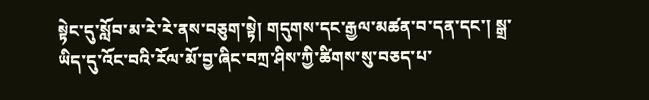སྟེང་དུ་སློབ་མ་རེ་རེ་ནས་བཅུག་སྟེ། གདུགས་དང་རྒྱལ་མཚན་བ་དན་དང་། སྒྲ་ཡིད་དུ་འོང་བའི་རོལ་མོ་བྱ་ཞིང་བཀྲ་ཤིས་ཀྱི་ཚིགས་སུ་བཅད་པ་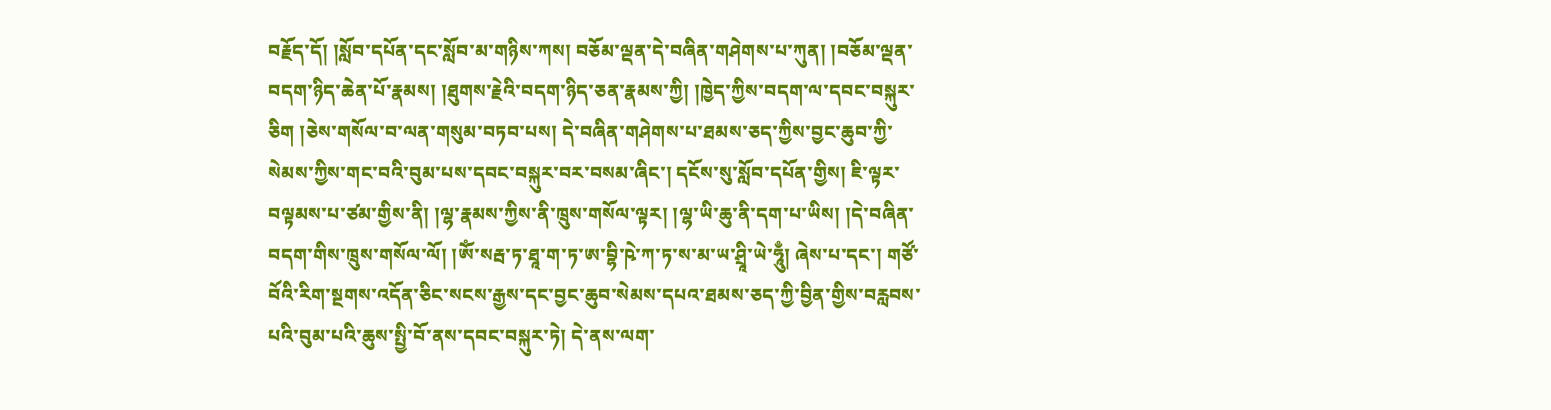བརྗོད་དོ། །སློབ་དཔོན་དང་སློབ་མ་གཉིས་ཀས། བཅོམ་ལྡན་དེ་བཞིན་གཤེགས་པ་ཀུན། །བཅོམ་ལྡན་བདག་ཉིད་ཆེན་པོ་རྣམས། །ཐུགས་རྗེའི་བདག་ཉིད་ཅན་རྣམས་ཀྱི། །ཁྱེད་ཀྱིས་བདག་ལ་དབང་བསྐུར་ཅིག །ཅེས་གསོལ་བ་ལན་གསུམ་བཏབ་པས། དེ་བཞིན་གཤེགས་པ་ཐམས་ཅད་ཀྱིས་བྱང་ཆུབ་ཀྱི་སེམས་ཀྱིས་གང་བའི་བུམ་པས་དབང་བསྐུར་བར་བསམ་ཞིང་། དངོས་སུ་སློབ་དཔོན་གྱིས། ཇི་ལྟར་བལྟམས་པ་ཙམ་གྱིས་ནི། །ལྷ་རྣམས་ཀྱིས་ནི་ཁྲུས་གསོལ་ལྟར། །ལྷ་ཡི་ཆུ་ནི་དག་པ་ཡིས། །དེ་བཞིན་བདག་གིས་ཁྲུས་གསོལ་ལོ། །ཨོཾ་སརྦ་ཏ་ཐཱ་ག་ཏ་ཨ་བྷི་ཥེ་ཀ་ཏ་ས་མ་ཡ་ཤྲཱི་ཡེ་ཧཱུྃ། ཞེས་པ་དང་། གཙོ་བོའི་རིག་སྔགས་འདོན་ཅིང་སངས་རྒྱས་དང་བྱང་ཆུབ་སེམས་དཔའ་ཐམས་ཅད་ཀྱི་བྱིན་གྱིས་བརླབས་པའི་བུམ་པའི་ཆུས་སྤྱི་བོ་ནས་དབང་བསྐུར་ཏེ། དེ་ནས་ལག་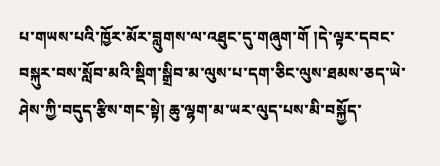པ་གཡས་པའི་ཁྱོར་མོར་བླུགས་ལ་འཐུང་དུ་གཞུག་གོ །དེ་ལྟར་དབང་བསྐུར་བས་སློབ་མའི་སྡིག་སྒྲིབ་མ་ལུས་པ་དག་ཅིང་ལུས་ཐམས་ཅད་ཡེ་ཤེས་ཀྱི་བདུད་རྩིས་གང་སྟེ། ཆུ་ལྷག་མ་ཡར་ལུད་པས་མི་བསྐྱོད་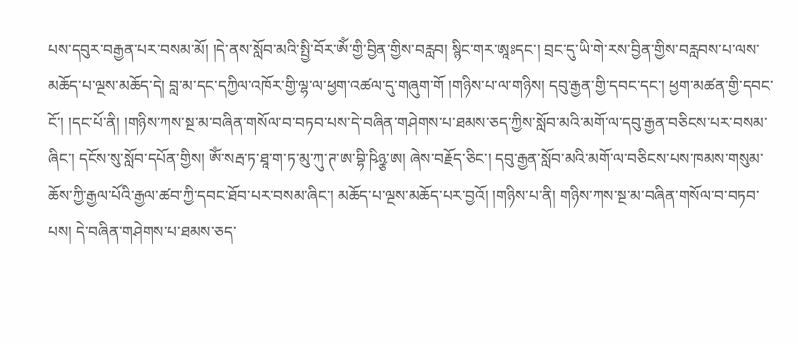པས་དབུར་བརྒྱན་པར་བསམ་མོ། །དེ་ནས་སློབ་མའི་སྤྱི་བོར་ཨོཾ་གྱི་བྱིན་གྱིས་བརླབ། སྙིང་གར་ཨཱཿདང་། བྲང་དུ་ཡི་གེ་རས་བྱིན་གྱིས་བརླབས་པ་ལས་མཆོད་པ་ལྔས་མཆོད་དེ། བླ་མ་དང་དཀྱིལ་འཁོར་གྱི་ལྷ་ལ་ཕྱག་འཚལ་དུ་གཞུག་གོ །གཉིས་པ་ལ་གཉིས། དབུ་རྒྱན་གྱི་དབང་དང་། ཕྱག་མཚན་གྱི་དབང་ངོ་། །དང་པོ་ནི། །གཉིས་ཀས་སྔ་མ་བཞིན་གསོལ་བ་བཏབ་པས་དེ་བཞིན་གཤེགས་པ་ཐམས་ཅད་ཀྱིས་སློབ་མའི་མགོ་ལ་དབུ་རྒྱན་བཅིངས་པར་བསམ་ཞིང་། དངོས་སུ་སློབ་དཔོན་གྱིས། ཨོཾ་སརྦ་ཏ་ཐཱ་ག་ཏ་མུ་ཀུ་ཊ་ཨ་བྷི་ཥིཉྩ་ཨ། ཞེས་བརྗོད་ཅིང་། དབུ་རྒྱན་སློབ་མའི་མགོ་ལ་བཅིངས་པས་ཁམས་གསུམ་ཆོས་ཀྱི་རྒྱལ་པོའི་རྒྱལ་ཚབ་ཀྱི་དབང་ཐོབ་པར་བསམ་ཞིང་། མཆོད་པ་ལྔས་མཆོད་པར་བྱའོ། །གཉིས་པ་ནི། གཉིས་ཀས་སྔ་མ་བཞིན་གསོལ་བ་བཏབ་པས། དེ་བཞིན་གཤེགས་པ་ཐམས་ཅད་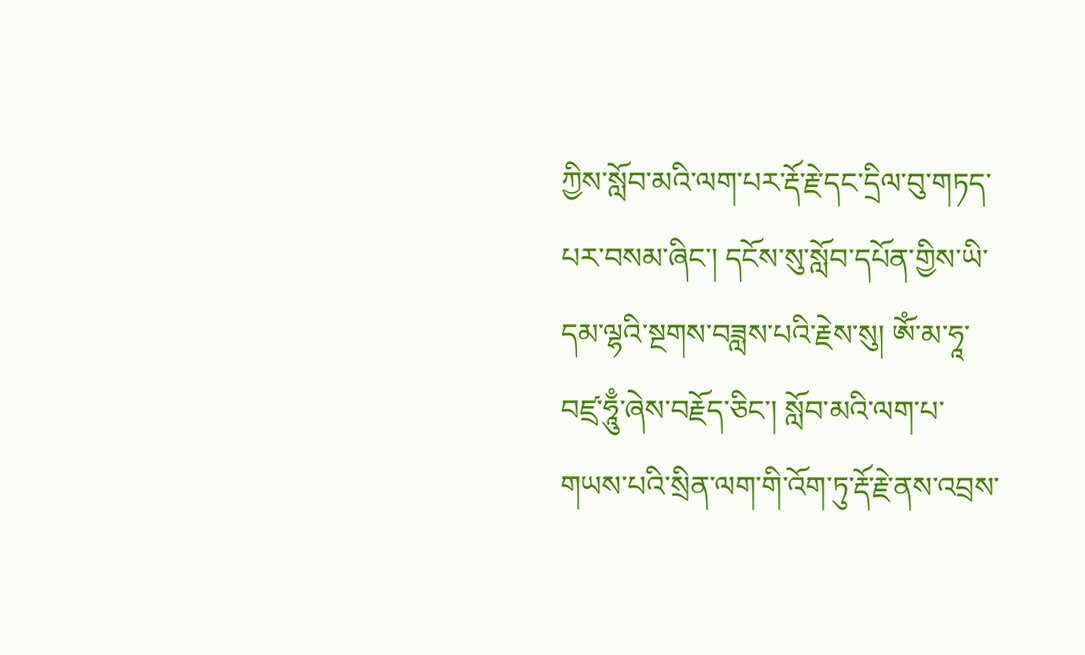ཀྱིས་སློབ་མའི་ལག་པར་རྡོ་རྗེ་དང་དྲིལ་བུ་གཏད་པར་བསམ་ཞིང་། དངོས་སུ་སློབ་དཔོན་གྱིས་ཡི་དམ་ལྷའི་སྔགས་བཟླས་པའི་རྗེས་སུ། ཨོཾ་མ་ཧཱ་བཛྲ་ཧཱུྃ་ཞེས་བརྗོད་ཅིང་། སློབ་མའི་ལག་པ་གཡས་པའི་སྲིན་ལག་གི་འོག་ཏུ་རྡོ་རྗེ་ནས་འབྲས་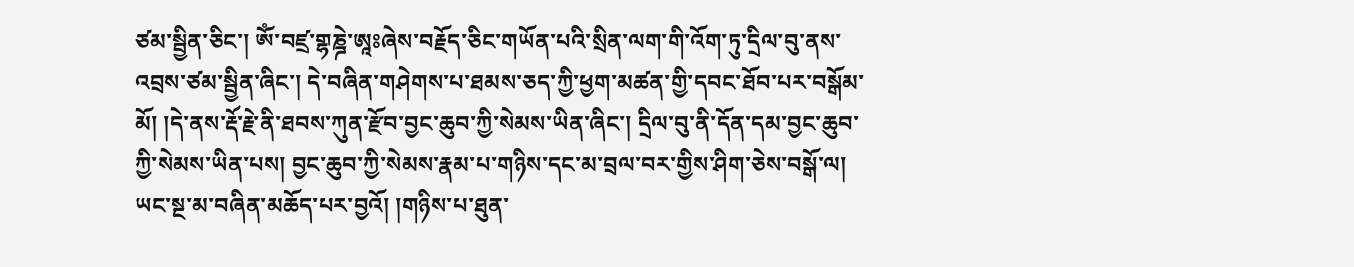ཙམ་སྦྱིན་ཅིང་། ཨོཾ་བཛྲ་གྷཎྜེ་ཨཱཿཞེས་བརྗོད་ཅིང་གཡོན་པའི་སྲིན་ལག་གི་འོག་ཏུ་དྲིལ་བུ་ནས་འབྲས་ཙམ་སྦྱིན་ཞིང་། དེ་བཞིན་གཤེགས་པ་ཐམས་ཅད་ཀྱི་ཕྱག་མཚན་གྱི་དབང་ཐོབ་པར་བསྒོམ་མོ། །དེ་ནས་རྡོ་རྗེ་ནི་ཐབས་ཀུན་རྫོབ་བྱང་ཆུབ་ཀྱི་སེམས་ཡིན་ཞིང་། དྲིལ་བུ་ནི་དོན་དམ་བྱང་ཆུབ་ཀྱི་སེམས་ཡིན་པས། བྱང་ཆུབ་ཀྱི་སེམས་རྣམ་པ་གཉིས་དང་མ་བྲལ་བར་གྱིས་ཤིག་ཅེས་བསྒོ་ལ། ཡང་སྔ་མ་བཞིན་མཆོད་པར་བྱའོ། །གཉིས་པ་ཐུན་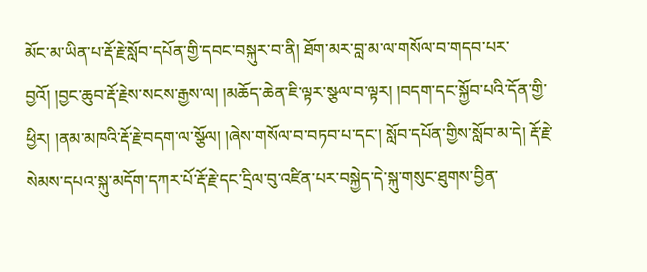མོང་མ་ཡིན་པ་རྡོ་རྗེ་སློབ་དཔོན་གྱི་དབང་བསྐུར་བ་ནི། ཐོག་མར་བླ་མ་ལ་གསོལ་བ་གདབ་པར་བྱའོ། །བྱང་ཆུབ་རྡོ་རྗེས་སངས་རྒྱས་ལ། །མཆོད་ཆེན་ཇི་ལྟར་སྩལ་བ་ལྟར། །བདག་དང་སྐྱོབ་པའི་དོན་གྱི་ཕྱིར། །ནམ་མཁའི་རྡོ་རྗེ་བདག་ལ་སྩོལ། །ཞེས་གསོལ་བ་བཏབ་པ་དང་། སློབ་དཔོན་གྱིས་སློབ་མ་དེ། རྡོ་རྗེ་སེམས་དཔའ་སྐུ་མདོག་དཀར་པོ་རྡོ་རྗེ་དང་དྲིལ་བུ་འཛིན་པར་བསྐྱེད་དེ་སྐུ་གསུང་ཐུགས་བྱིན་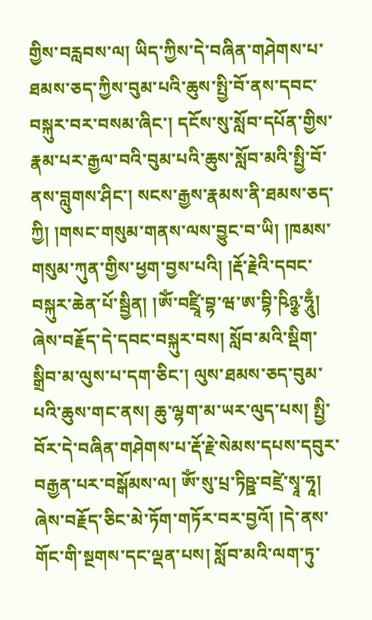གྱིས་བརླབས་ལ། ཡིད་ཀྱིས་དེ་བཞིན་གཤེགས་པ་ཐམས་ཅད་ཀྱིས་བུམ་པའི་ཆུས་སྤྱི་བོ་ནས་དབང་བསྐུར་བར་བསམ་ཞིང་། དངོས་སུ་སློབ་དཔོན་གྱིས་རྣམ་པར་རྒྱལ་བའི་བུམ་པའི་ཆུས་སློབ་མའི་སྤྱི་བོ་ནས་བླུགས་ཤིང་། སངས་རྒྱས་རྣམས་ནི་ཐམས་ཅད་ཀྱི། །གསང་གསུམ་གནས་ལས་བྱུང་བ་ཡི། །ཁམས་གསུམ་ཀུན་གྱིས་ཕྱག་བྱས་པའི། །རྡོ་རྗེའི་དབང་བསྐུར་ཆེན་པོ་སྦྱིན། །ཨོཾ་བཛྲཱི་བྷ་ཝ་ཨ་བྷི་ཥིཉྩ་ཧཱུྃ། ཞེས་བརྗོད་དེ་དབང་བསྐུར་བས། སློབ་མའི་སྡིག་སྒྲིབ་མ་ལུས་པ་དག་ཅིང་། ལུས་ཐམས་ཅད་བུམ་པའི་ཆུས་གང་ནས། ཆུ་ལྷག་མ་ཡར་ལུད་པས། སྤྱི་བོར་དེ་བཞིན་གཤེགས་པ་རྡོ་རྗེ་སེམས་དཔས་དབུར་བརྒྱན་པར་བསྒོམས་ལ། ཨོཾ་སུ་པྲ་ཏིཥྛ་བཛྲེ་སྭཱ་ཧཱ། ཞེས་བརྗོད་ཅིང་མེ་ཏོག་གཏོར་བར་བྱའོ། །དེ་ནས་གོང་གི་སྔགས་དང་ལྡན་པས། སློབ་མའི་ལག་ཏུ་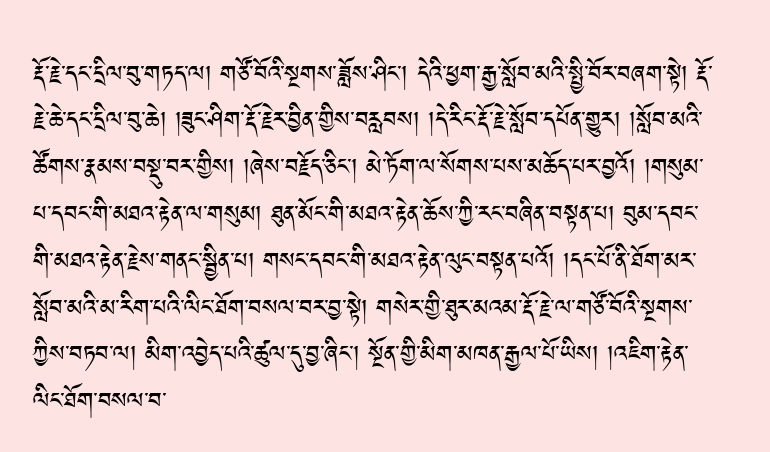རྡོ་རྗེ་དང་དྲིལ་བུ་གཏད་ལ། གཙོ་བོའི་སྔགས་ཟློས་ཤིང་། དེའི་ཕྱག་རྒྱ་སློབ་མའི་སྤྱི་བོར་བཞག་སྟེ། རྡོ་རྗེ་ཆེ་དང་དྲིལ་བུ་ཆེ། །ཟུང་ཤིག་རྡོ་རྗེར་བྱིན་གྱིས་བརླབས། །དེ་རིང་རྡོ་རྗེ་སློབ་དཔོན་གྱུར། །སློབ་མའི་ཚོགས་རྣམས་བསྡུ་བར་གྱིས། །ཞེས་བརྗོད་ཅིང་། མེ་ཏོག་ལ་སོགས་པས་མཆོད་པར་བྱའོ། །གསུམ་པ་དབང་གི་མཐའ་རྟེན་ལ་གསུམ། ཐུན་མོང་གི་མཐའ་རྟེན་ཆོས་ཀྱི་རང་བཞིན་བསྟན་པ། བུམ་དབང་གི་མཐའ་རྟེན་རྗེས་གནང་སྦྱིན་པ། གསང་དབང་གི་མཐའ་རྟེན་ལུང་བསྟན་པའོ། །དང་པོ་ནི་ཐོག་མར་སློབ་མའི་མ་རིག་པའི་ལིང་ཐོག་བསལ་བར་བྱ་སྟེ། གསེར་གྱི་ཐུར་མའམ་རྡོ་རྗེ་ལ་གཙོ་བོའི་སྔགས་ཀྱིས་བཏབ་ལ། མིག་འབྱེད་པའི་ཚུལ་དུ་བྱ་ཞིང་། སྔོན་གྱི་མིག་མཁན་རྒྱལ་པོ་ཡིས། །འཇིག་རྟེན་ལིང་ཐོག་བསལ་བ་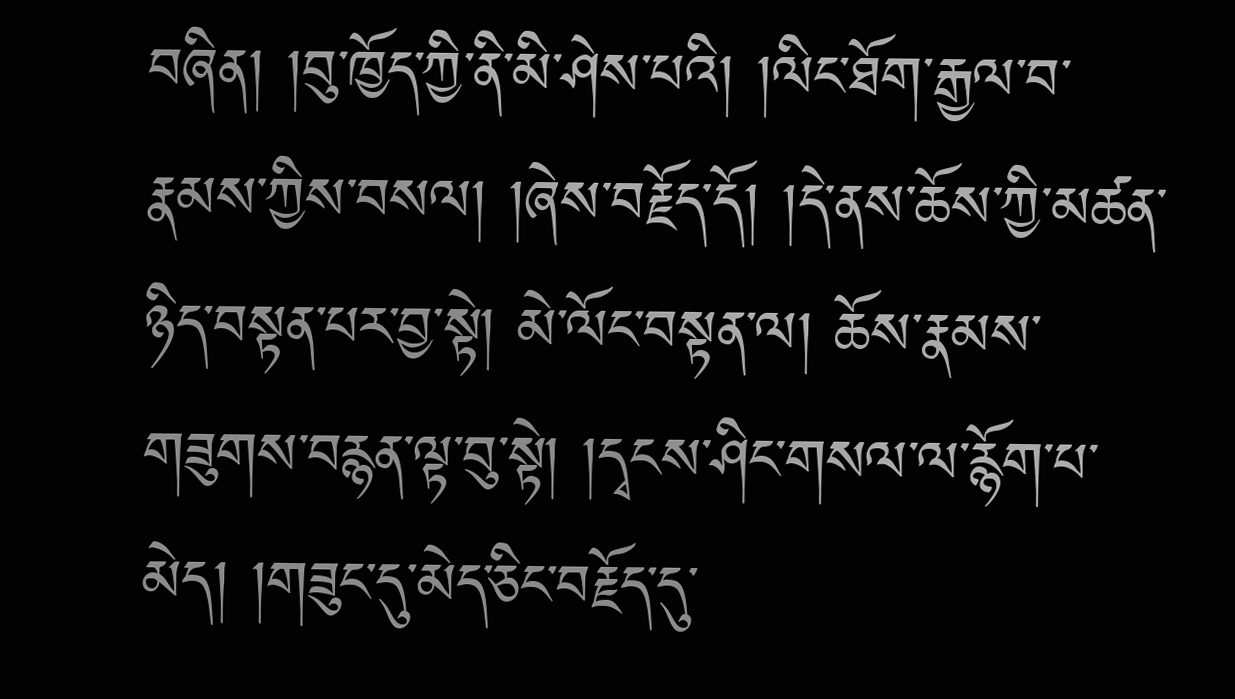བཞིན། །བུ་ཁྱོད་ཀྱི་ནི་མི་ཤེས་པའི། །ལིང་ཐོག་རྒྱལ་བ་རྣམས་ཀྱིས་བསལ། །ཞེས་བརྗོད་དོ། །དེ་ནས་ཆོས་ཀྱི་མཚན་ཉིད་བསྟན་པར་བྱ་སྟེ། མེ་ལོང་བསྟན་ལ། ཆོས་རྣམས་གཟུགས་བརྙན་ལྟ་བུ་སྟེ། །དྭངས་ཤིང་གསལ་ལ་རྙོག་པ་མེད། །གཟུང་དུ་མེད་ཅིང་བརྗོད་དུ་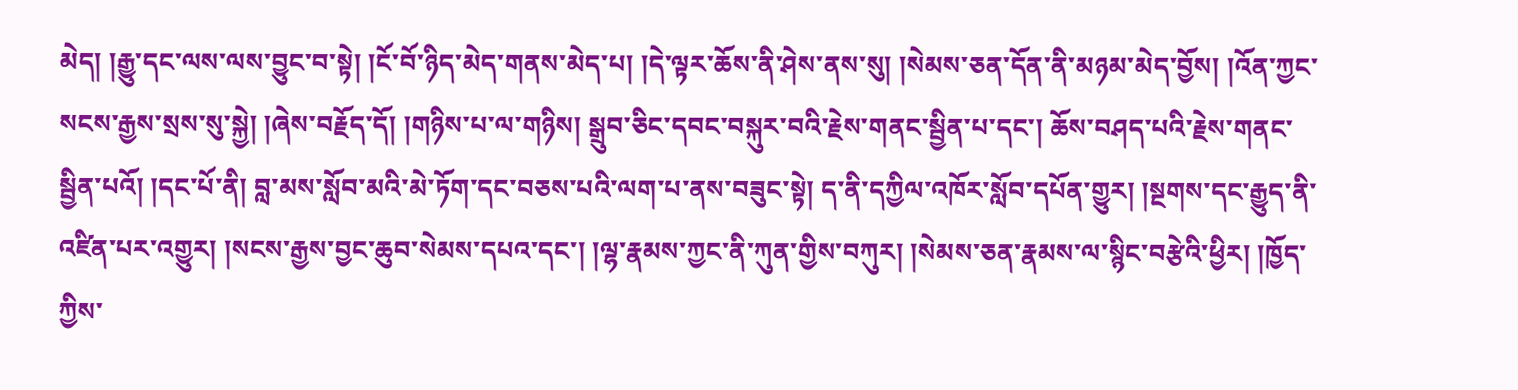མེད། །རྒྱུ་དང་ལས་ལས་བྱུང་བ་སྟེ། །ངོ་བོ་ཉིད་མེད་གནས་མེད་པ། །དེ་ལྟར་ཆོས་ནི་ཤེས་ནས་སུ། །སེམས་ཅན་དོན་ནི་མཉམ་མེད་བྱོས། །འོན་ཀྱང་སངས་རྒྱས་སྲས་སུ་སྐྱེ། །ཞེས་བརྗོད་དོ། །གཉིས་པ་ལ་གཉིས། སྒྲུབ་ཅིང་དབང་བསྐུར་བའི་རྗེས་གནང་སྦྱིན་པ་དང་། ཆོས་བཤད་པའི་རྗེས་གནང་སྦྱིན་པའོ། །དང་པོ་ནི། བླ་མས་སློབ་མའི་མེ་ཏོག་དང་བཅས་པའི་ལག་པ་ནས་བཟུང་སྟེ། ད་ནི་དཀྱིལ་འཁོར་སློབ་དཔོན་གྱུར། །སྔགས་དང་རྒྱུད་ནི་འཛིན་པར་འགྱུར། །སངས་རྒྱས་བྱང་ཆུབ་སེམས་དཔའ་དང་། །ལྷ་རྣམས་ཀྱང་ནི་ཀུན་གྱིས་བཀུར། །སེམས་ཅན་རྣམས་ལ་སྙིང་བརྩེའི་ཕྱིར། །ཁྱོད་ཀྱིས་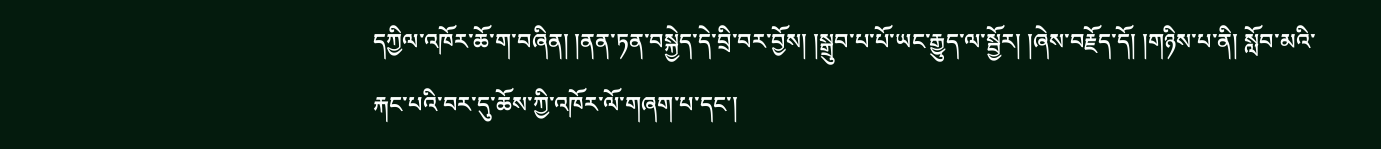དཀྱིལ་འཁོར་ཆོ་ག་བཞིན། །ནན་ཏན་བསྐྱེད་དེ་བྲི་བར་བྱོས། །སྒྲུབ་པ་པོ་ཡང་རྒྱུད་ལ་སྦྱོར། །ཞེས་བརྗོད་དོ། །གཉིས་པ་ནི། སློབ་མའི་རྐང་པའི་བར་དུ་ཆོས་ཀྱི་འཁོར་ལོ་གཞག་པ་དང་།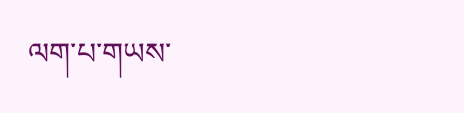ལག་པ་གཡས་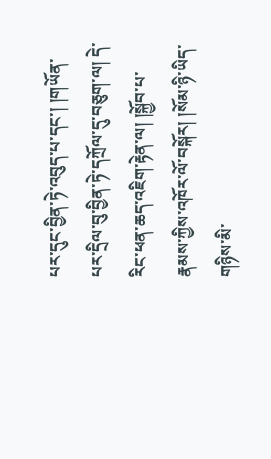པར་དུང་བྱིན་ཏེ་འབུད་པ་དང་། །གཡོན་པར་དྲིལ་བུ་བྱིན་ཏེ་དཀྲོལ་དུ་བཅུག་ལ། དེ་རིང་ཕན་ཆད་འཇིག་རྟེན་ལ། །སྐྱོབ་པ་རྣམས་ཀྱིས་འཁོར་ལོ་བསྐོར། །སོམ་ཉི་ཡིད་གཉིས་མི་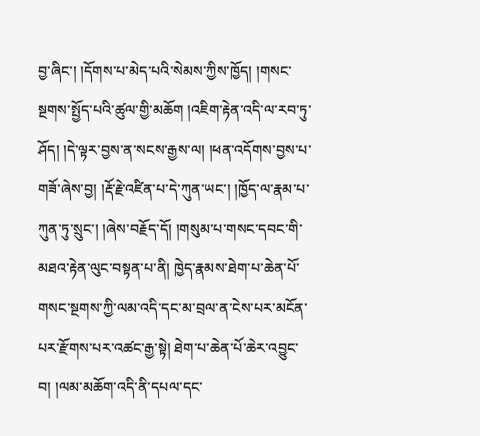བྱ་ཞིང་། །དོགས་པ་མེད་པའི་སེམས་ཀྱིས་ཁྱོད། །གསང་སྔགས་སྤྱོད་པའི་ཚུལ་གྱི་མཆོག །འཇིག་རྟེན་འདི་ལ་རབ་ཏུ་ཤོད། །དེ་ལྟར་བྱས་ན་སངས་རྒྱས་ལ། །ཕན་འདོགས་བྱས་པ་གཟོ་ཞེས་བྱ། །རྡོ་རྗེ་འཛིན་པ་དེ་ཀུན་ཡང་། །ཁྱོད་ལ་རྣམ་པ་ཀུན་ཏུ་སྲུང་། །ཞེས་བརྗོད་དོ། །གསུམ་པ་གསང་དབང་གི་མཐའ་རྟེན་ལུང་བསྟན་པ་ནི། ཁྱེད་རྣམས་ཐེག་པ་ཆེན་པོ་གསང་སྔགས་ཀྱི་ལམ་འདི་དང་མ་བྲལ་ན་ངེས་པར་མངོན་པར་རྫོགས་པར་འཚང་རྒྱ་སྟེ། ཐེག་པ་ཆེན་པོ་ཆེར་འབྱུང་བ། །ལམ་མཆོག་འདི་ནི་དཔལ་དང་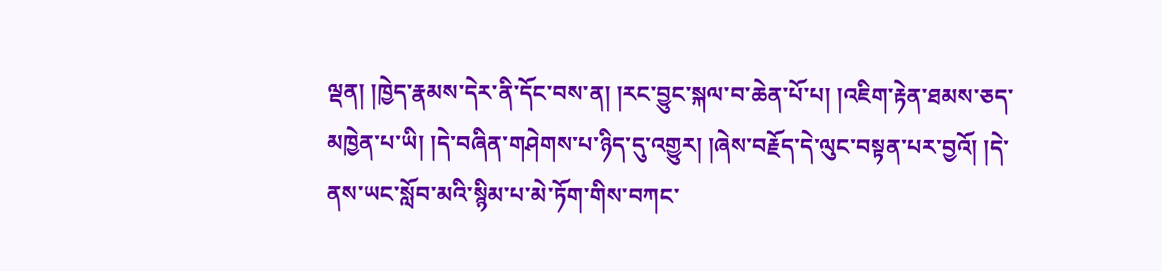ལྡན། །ཁྱེད་རྣམས་དེར་ནི་དོང་བས་ན། །རང་བྱུང་སྐལ་བ་ཆེན་པོ་པ། །འཇིག་རྟེན་ཐམས་ཅད་མཁྱེན་པ་ཡི། །དེ་བཞིན་གཤེགས་པ་ཉིད་དུ་འགྱུར། །ཞེས་བརྗོད་དེ་ལུང་བསྟན་པར་བྱའོ། །དེ་ནས་ཡང་སློབ་མའི་སྙིམ་པ་མེ་ཏོག་གིས་བཀང་